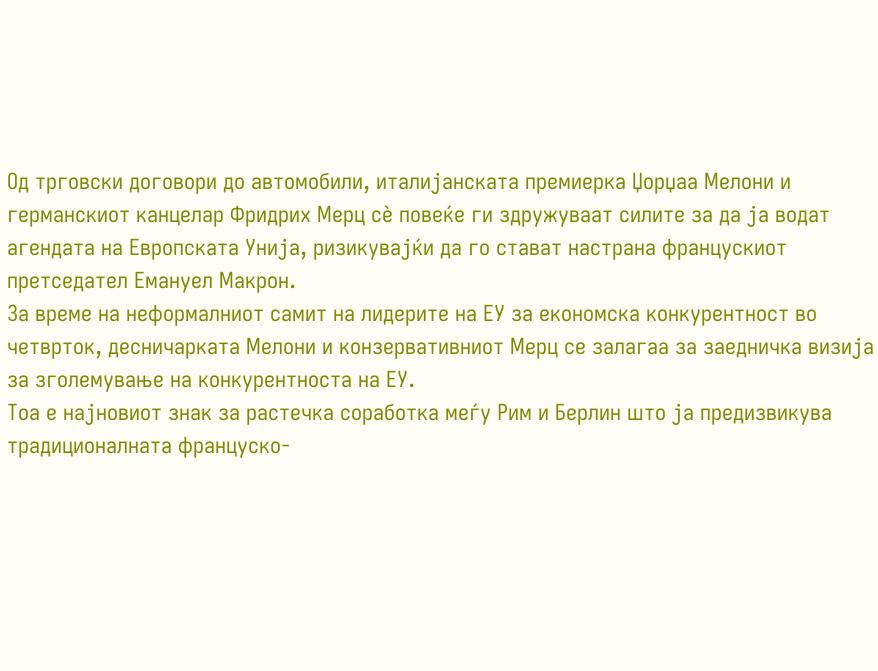Од трговски договори до автомобили, италијанската премиерка Џорџаа Мелони и германскиот канцелар Фридрих Мерц сè повеќе ги здружуваат силите за да ја водат агендата на Европската Унија, ризикувајќи да го стават настрана францускиот претседател Емануел Макрон.
За време на неформалниот самит на лидерите на ЕУ за економска конкурентност во четврток, десничарката Мелони и конзервативниот Мерц се залагаа за заедничка визија за зголемување на конкурентноста на ЕУ.
Тоа е најновиот знак за растечка соработка меѓу Рим и Берлин што ја предизвикува традиционалната француско-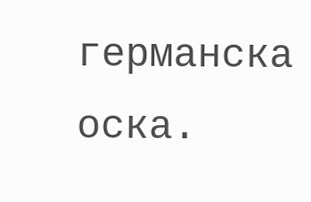германска оска.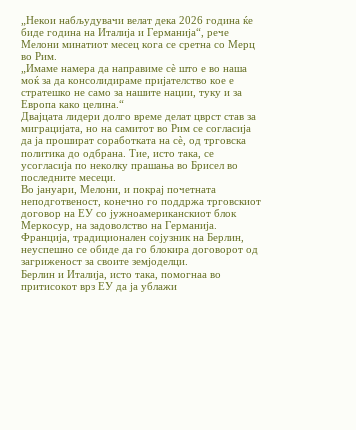„Некои набљудувачи велат дека 2026 година ќе биде година на Италија и Германија“, рече Мелони минатиот месец кога се сретна со Мерц во Рим.
„Имаме намера да направиме сè што е во наша моќ за да консолидираме пријателство кое е стратешко не само за нашите нации, туку и за Европа како целина.“
Двајцата лидери долго време делат цврст став за миграцијата, но на самитот во Рим се согласија да ја прошират соработката на сè, од трговска политика до одбрана. Тие, исто така, се усогласија по неколку прашања во Брисел во последните месеци.
Во јануари, Мелони, и покрај почетната неподготвеност, конечно го поддржа трговскиот договор на ЕУ со јужноамериканскиот блок Меркосур, на задоволство на Германија.
Франција, традиционален сојузник на Берлин, неуспешно се обиде да го блокира договорот од загриженост за своите земјоделци.
Берлин и Италија, исто така, помогнаа во притисокот врз ЕУ да ја ублажи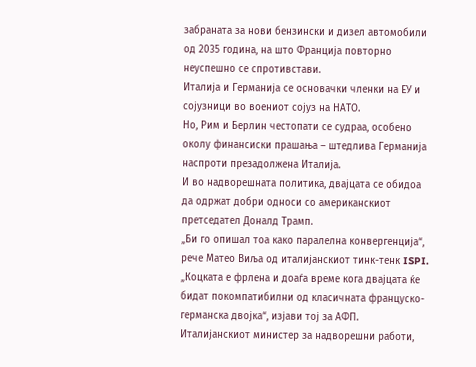забраната за нови бензински и дизел автомобили од 2035 година, на што Франција повторно неуспешно се спротивстави.
Италија и Германија се основачки членки на ЕУ и сојузници во воениот сојуз на НАТО.
Но, Рим и Берлин честопати се судраа, особено околу финансиски прашања – штедлива Германија наспроти презадолжена Италија.
И во надворешната политика, двајцата се обидоа да одржат добри односи со американскиот претседател Доналд Трамп.
„Би го опишал тоа како паралелна конвергенција“, рече Матео Виља од италијанскиот тинк-тенк ISPI.
„Коцката е фрлена и доаѓа време кога двајцата ќе бидат покомпатибилни од класичната француско-германска двојка“, изјави тој за АФП.
Италијанскиот министер за надворешни работи,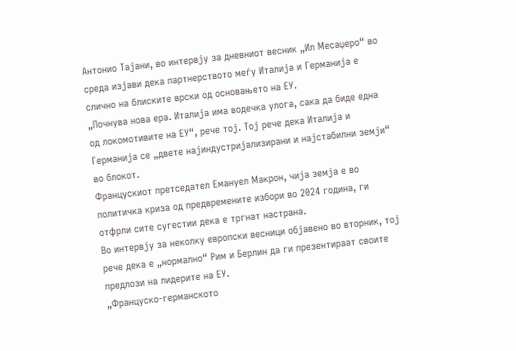Антонио Тајани, во интервју за дневниот весник „Ил Месаџеро“ во среда изјави дека партнерството меѓу Италија и Германија е слично на блиските врски од основањето на ЕУ.
„Почнува нова ера. Италија има водечка улога, сака да биде една од локомотивите на ЕУ“, рече тој. Тој рече дека Италија и Германија се „двете најиндустријализирани и најстабилни земји“ во блокот.
Францускиот претседател Емануел Макрон, чија земја е во политичка криза од предвремените избори во 2024 година, ги отфрли сите сугестии дека е тргнат настрана.
Во интервју за неколку европски весници објавено во вторник, тој рече дека е „нормално“ Рим и Берлин да ги презентираат своите предлози на лидерите на ЕУ.
„Француско-германското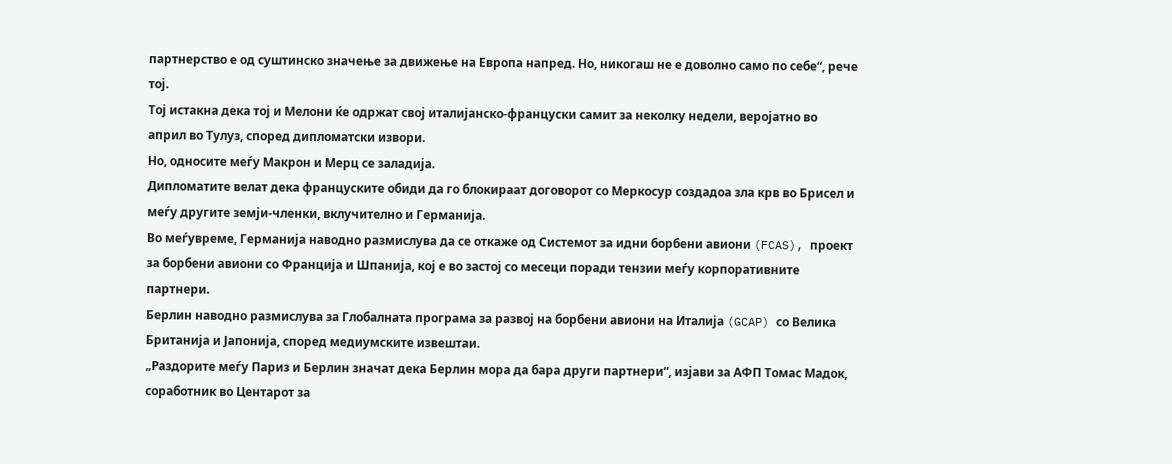партнерство е од суштинско значење за движење на Европа напред. Но, никогаш не е доволно само по себе“, рече тој.
Тој истакна дека тој и Мелони ќе одржат свој италијанско-француски самит за неколку недели, веројатно во април во Тулуз, според дипломатски извори.
Но, односите меѓу Макрон и Мерц се заладија.
Дипломатите велат дека француските обиди да го блокираат договорот со Меркосур создадоа зла крв во Брисел и меѓу другите земји-членки, вклучително и Германија.
Во меѓувреме, Германија наводно размислува да се откаже од Системот за идни борбени авиони (FCAS), проект за борбени авиони со Франција и Шпанија, кој е во застој со месеци поради тензии меѓу корпоративните партнери.
Берлин наводно размислува за Глобалната програма за развој на борбени авиони на Италија (GCAP) со Велика Британија и Јапонија, според медиумските извештаи.
„Раздорите меѓу Париз и Берлин значат дека Берлин мора да бара други партнери“, изјави за АФП Томас Мадок, соработник во Центарот за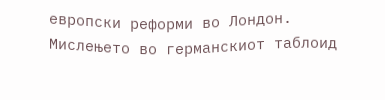европски реформи во Лондон.
Мислењето во германскиот таблоид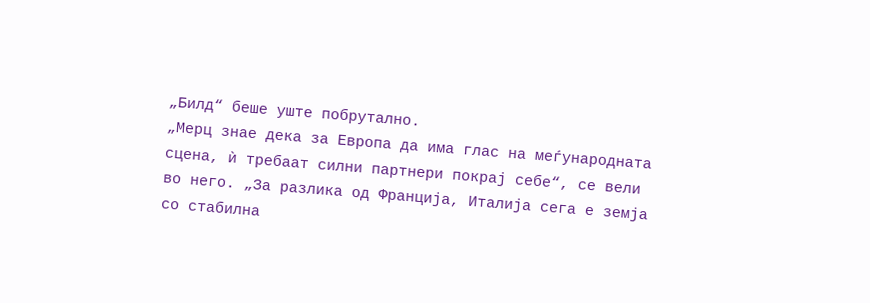„Билд“ беше уште побрутално.
„Мерц знае дека за Европа да има глас на меѓународната сцена, ѝ требаат силни партнери покрај себе“, се вели во него. „За разлика од Франција, Италија сега е земја со стабилна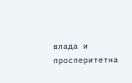влада и просперитетна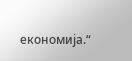економија.“